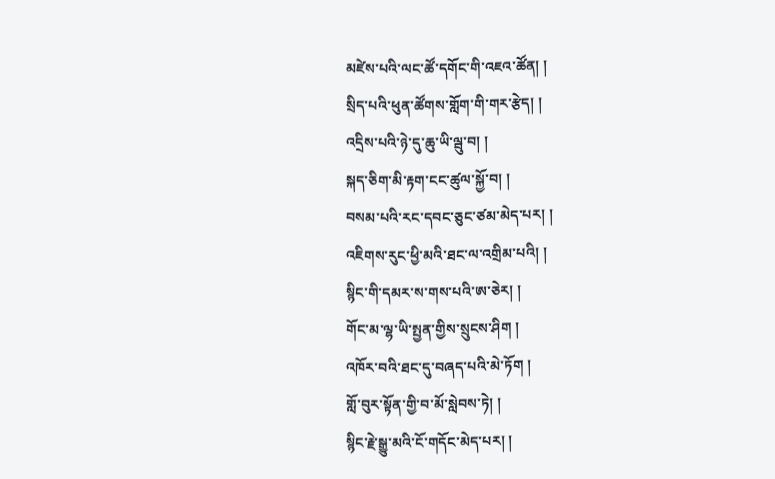མཛེས་པའི་ལང་ཚོ་དགོང་གི་འཇའ་ཚོན། །
སྲིད་པའི་ཕུན་ཚོགས་གློག་གི་གར་རྩེད། །
འདྲིས་པའི་ཉེ་དུ་ཆུ་ཡི་ལྦུ་བ། །
སྐད་ཅིག་མི་རྟག་ངང་ཚུལ་སྐྱོ་བ། །
བསམ་པའི་རང་དབང་ཅུང་ཙམ་མེད་པར། །
འཇིགས་རུང་ཕྱི་མའི་ཐང་ལ་འགྲིམ་པའི། །
སྙིང་གི་དམར་ས་གས་པའི་ཨ་ཅེར། །
གོང་མ་ལྷ་ཡི་སྤྱན་གྱིས་སྲུངས་ཤིག །
འཁོར་བའི་ཐང་དུ་བཞད་པའི་མེ་ཏོག །
གློ་བུར་སྟོན་གྱི་བ་མོ་སླེབས་ཏེ། །
སྙིང་རྗེ་སྒྱུ་མའི་ངོ་གདོང་མེད་པར། །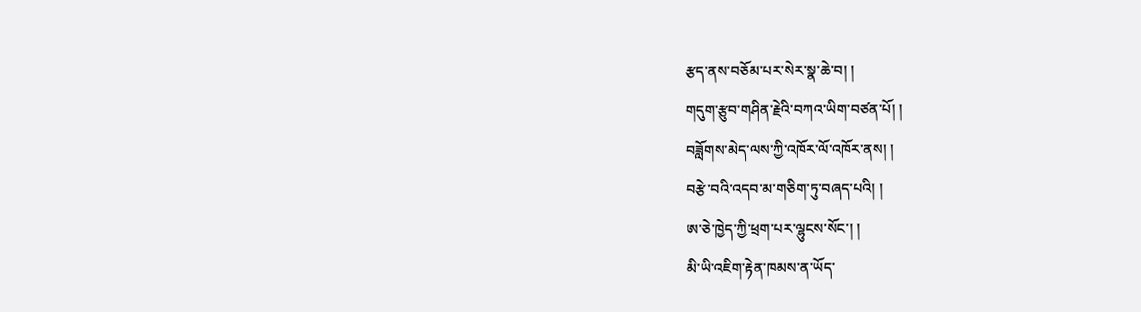རྩད་ནས་བཅོམ་པར་སེར་སྣ་ཆེ་བ། །
གདུག་རྩུབ་གཤིན་རྗེའི་བཀའ་ཡིག་བཙན་པོ། །
བཟློགས་མེད་ལས་ཀྱི་འཁོར་ལོ་འཁོར་ནས། །
བརྩེ་བའི་འདབ་མ་གཅིག་ཏུ་བཞད་པའི། །
ཨ་ཅེ་ཁྱེད་ཀྱི་ཕྲག་པར་ལྷུངས་སོང་། །
མི་ཡི་འཇིག་རྟེན་ཁམས་ན་ཡོད་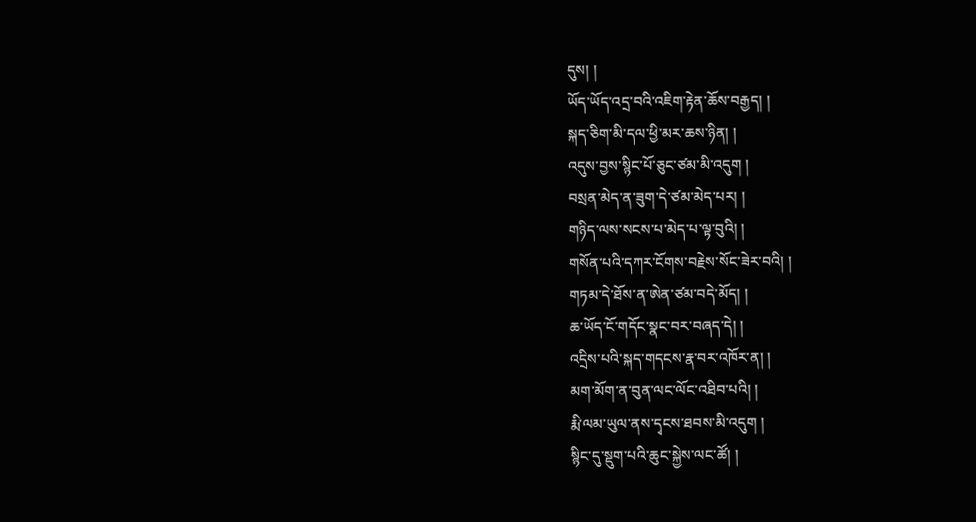དུས། །
ཡོད་ཡོད་འདྲ་བའི་འཇིག་རྟེན་ཆོས་བརྒྱད། །
སྐད་ཅིག་མི་དལ་ཕྱི་མར་ཆས་ཉིན། །
འདུས་བྱས་སྙིང་པོ་ཅུང་ཙམ་མི་འདུག །
བསྲན་མེད་ན་ཟུག་དེ་ཙམ་མེད་པར། །
གཉིད་ལས་སངས་པ་མེད་པ་ལྟ་བུའི། །
གསོན་པའི་དཀར་ངོགས་བརྗེས་སོང་ཟེར་བའི། །
གཏམ་དེ་ཐོས་ན་ཨེན་ཙམ་བདེ་མོད། །
ཆ་ཡོད་ངོ་གདོང་སྣང་བར་བཞད་དེ། །
འདྲིས་པའི་སྐད་གདངས་རྣ་བར་འཁོར་ན། །
མག་མོག་ན་བུན་ལང་ལོང་འཐིབ་པའི། །
རྨི་ལམ་ཡུལ་ནས་དྭངས་ཐབས་མི་འདུག །
སྙིང་དུ་སྡུག་པའི་ཆུང་སྐྱེས་ལང་ཚོ། །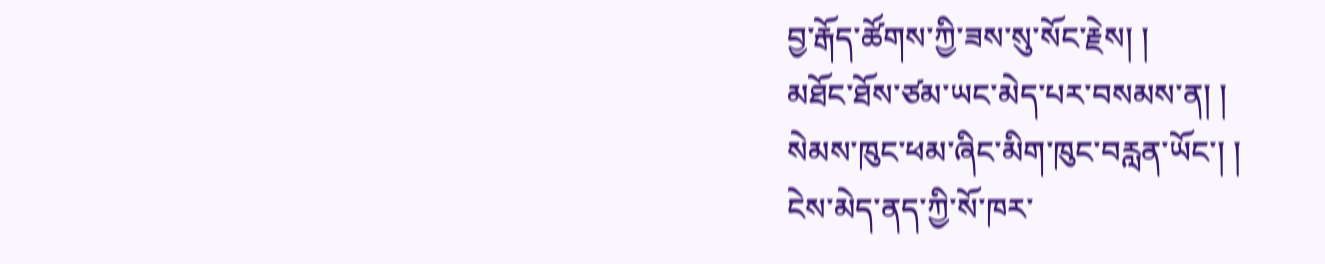བྱ་རྒོད་ཚོགས་ཀྱི་ཟས་སུ་སོང་རྗེས། །
མཐོང་ཐོས་ཙམ་ཡང་མེད་པར་བསམས་ན། །
སེམས་ཁུང་ཕམ་ཞིང་མིག་ཁུང་བརླན་ཡོང་། །
ངེས་མེད་ནད་ཀྱི་སོ་ཁར་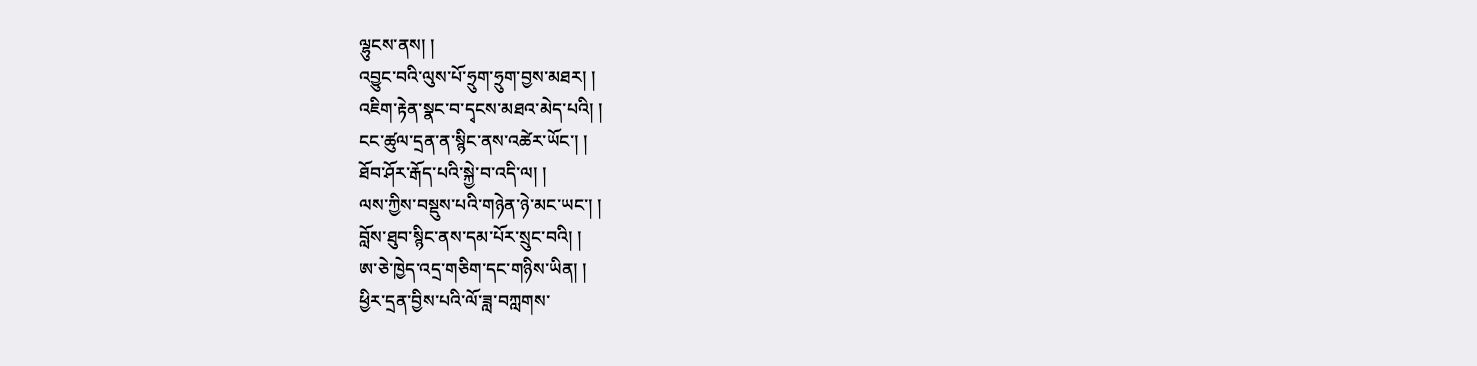ལྷུངས་ནས། །
འབྱུང་བའི་ལུས་པོ་ཧྲུག་ཧྲུག་བྱས་མཐར། །
འཇིག་རྟེན་སྣང་བ་དྭངས་མཐའ་མེད་པའི། །
ངང་ཚུལ་དྲན་ན་སྙིང་ནས་འཚེར་ཡོང་། །
ཐོབ་ཤོར་རྒོད་པའི་སྐྱེ་བ་འདི་ལ། །
ལས་ཀྱིས་བསྡུས་པའི་གཉེན་ཉེ་མང་ཡང་། །
བློས་ཐུབ་སྙིང་ནས་དམ་པོར་སྲུང་བའི། །
ཨ་ཅེ་ཁྱེད་འདྲ་གཅིག་དང་གཉིས་ཡིན། །
ཕྱིར་དྲན་བྱིས་པའི་ལོ་ཟླ་བཀླགས་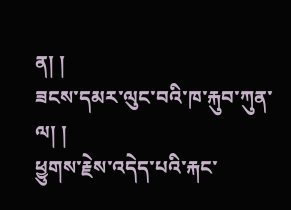ན། །
ཟངས་དམར་ལུང་བའི་ཁ་རྐུབ་ཀུན་ལ། །
ཕྱུགས་རྗེས་འདེད་པའི་རྐང་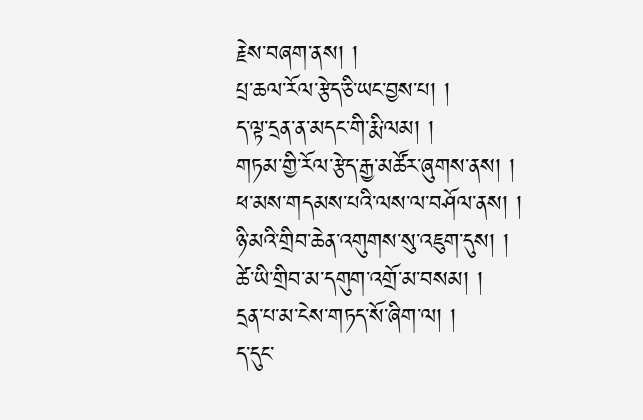རྗེས་བཞག་ནས། །
པྲ་ཆལ་རོལ་རྩེད་ཅི་ཡང་བྱས་པ། །
ད་ལྟ་དྲན་ན་མདང་གི་རྨི་ལམ། །
གཏམ་གྱི་རོལ་རྩེད་རྒྱ་མཚོར་ཞུགས་ནས། །
ཕ་མས་གདམས་པའི་ལས་ལ་བཤོལ་ནས། །
ཉི་མའི་གྲིབ་ཆེན་འགུགས་སུ་འཇུག་དུས། །
ཚེ་ཡི་གྲིབ་མ་དགུག་འགྲོ་མ་བསམ། །
དྲན་པ་མ་ངེས་གཏད་སོ་ཞིག་ལ། །
ད་དུང་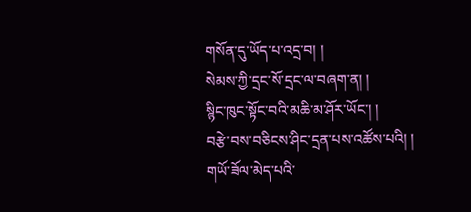གསོན་དུ་ཡོད་པ་འདྲ་བ། །
སེམས་ཀྱི་དྲང་སོ་དྲང་ལ་བཞག་ན། །
སྙིང་ཁུང་སྟོང་བའི་མཆི་མ་ཤོར་ཡོང་། །
བརྩེ་བས་བཅིངས་ཤིང་དྲན་པས་འཚོས་པའི། །
གཡོ་ཟོལ་མེད་པའི་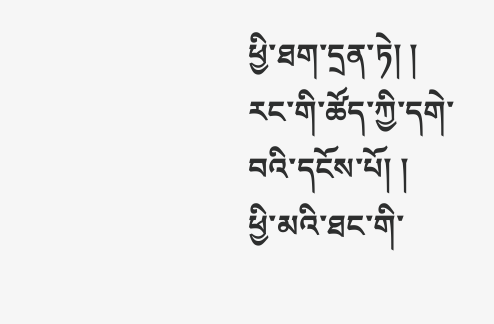ཕྱི་ཐག་དྲན་ཏེ། །
རང་གི་ཚོད་ཀྱི་དགེ་བའི་དངོས་པོ། །
ཕྱི་མའི་ཐང་གི་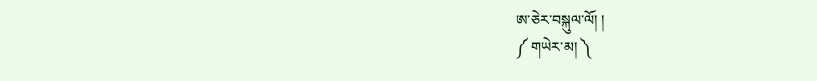ཨ་ཅེར་བསྐུལ་ལོ། །
༼ གཡེར་མ། ༽